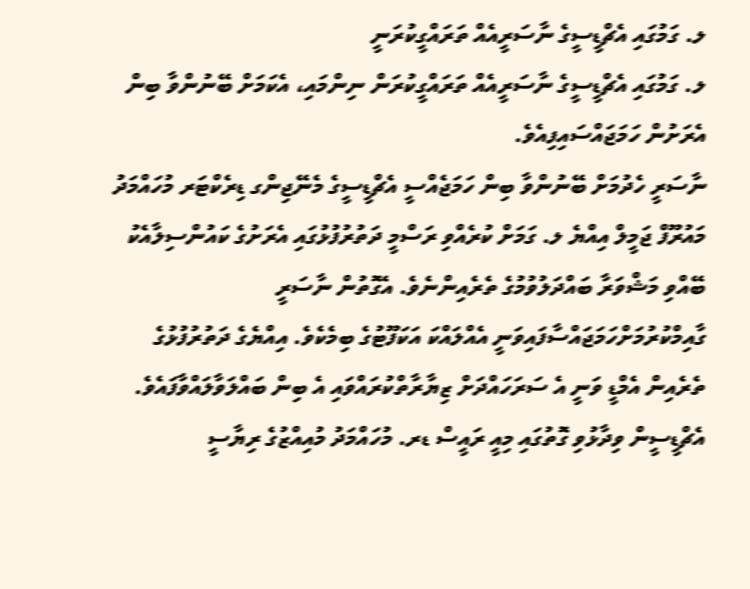ލ. ގަމުގައި އެޗްޑީސީގެ ނާސަރީއެއް ތަރައްގީކުރަނީ
ލ. ގަމުގައި އެޗްޑީސީގެ ނާސަރީއެއް ތަރައްގީކުރަން ނިންމައި، އެކަމަށް ބޭނުންވާ ބިން އެރަށުން ހަމަޖައްސައިފިއެވެ.
ނާސަރީ ހެދުމަށް ބޭނުންވާ ބިން ހަމަޖެއްސީ އެޗްޑީސީގެ މެނޭޖިންގ ޑިރެކްޓަރ މުހައްމަދު މައުރޫފް ޖަމީލް އިއްޔެ ލ. ގަމަށް ކުރެއްވި ރަސްމީ ދަތުރުފުޅުގައި އެރަށުގެ ކައުންސިލާއެކު ބޭއްވި މަޝްވަރާ ބައްދަލުވުމުގެ ތެރެއިންނެވެ. އެގޮތުން ނާސަރީ ގާއިމްކުރުމަށްހަމަޖައްސާފައިވަނީ އެއްލައްކަ އަކަފޫޓުގެ ބިމެކެވެ. އިއްޔެގެ ދަތުރުފުޅުގެ ތެރެއިން އެމްޑީ ވަނީ އެ ސަރަހައްދަށް ޒިޔާރާތްކުރައްވައި އެ ބިން ބައްލަވާލައްވާފައެވެ.
އެޗްޑީސީން ވިދާޅުވި ގޮތުގައި މިއީ ރައީސް ޑރ. މުހައްމަދު މުއިއްޒުގެ ރިޔާސީ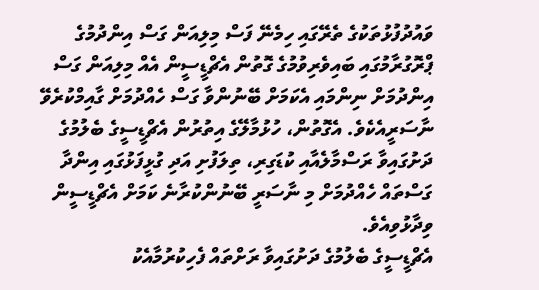ވައުދުފުޅުތަކުގެ ތެރޭގައި ހިމެނޭ ފަސް މިލިއަން ގަސް އިންދުމުގެ ޕްރޮގުރާމުގައި ބައިވެރިވުމުގެ ގޮތުން އެޗްޑީސީން އެއް މިލިއަން ގަސް އިންދުމަށް ނިންމައި އެކަމަށް ބޭނުންވާ ގަސް ހެއްދުމަށް ގާއިމްކުރެވޭ ނާސަރީއެކެވެ. އެގޮތުން، ހުޅުމާލޭގެ އިތުރުން އެޗްޑީސީގެ ބެލުމުގެ ދަށުގައިވާ ރަސްމާލެއާއި ކުޑަގިރި، ތިލަފުށި އަދި ގުޅީފަޅުގައި އިންދާ ގަސްތައް ހެއްދުމަށް މި ނާސަރީ ބޭނުންކުރާނެ ކަމަށް އެޗްޑީސީން ވިދާޅުވިއެވެ.
އެޗްޑީސީގެ ބެލުމުގެ ދަށުގައިވާ ރަށްތައް ފެހިކުރުމާއެކު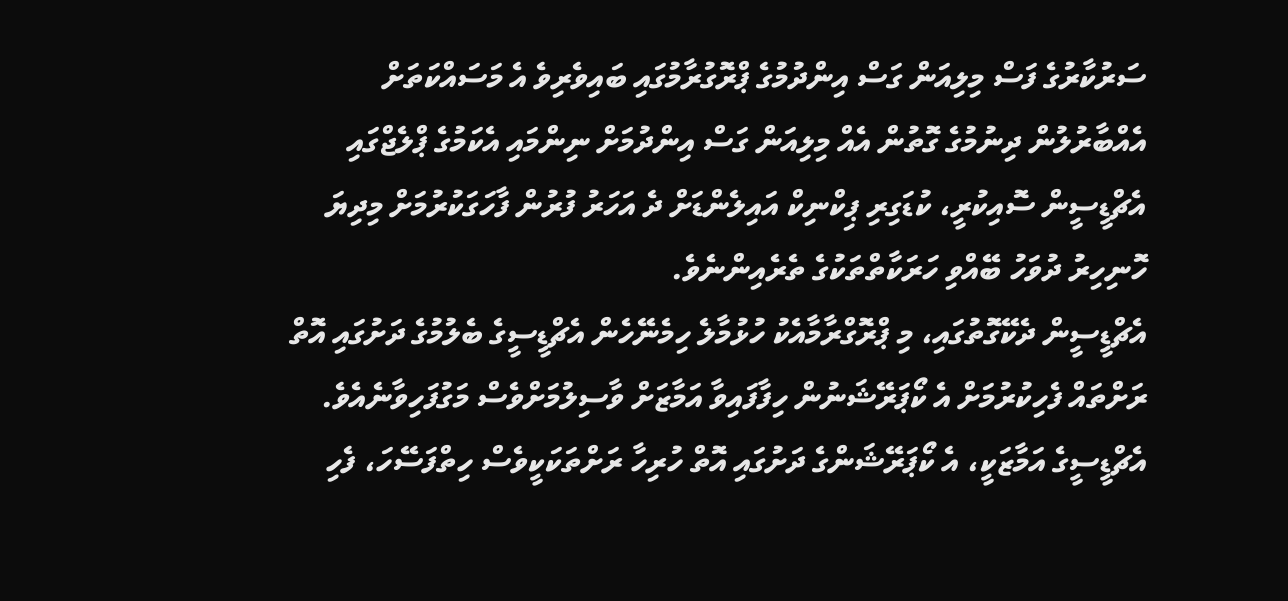ސަރުކާރުގެ ފަސް މިލިއަން ގަސް އިންދުމުގެ ޕްރޮގުރާމުގައި ބައިވެރިވެ އެ މަސައްކަތަށް އެއްބާރުލުން ދިނުމުގެ ގޮތުން އެއް މިލިއަން ގަސް އިންދުމަށް ނިންމައި އެކަމުގެ ޕްލެޖްގައި އެޗްޑީސީން ސޮއިކުރީ، ކުޑަގިރި ޕިކްނިކް އައިލެންޑަށް ދެ އަހަރު ފުރުން ފާހަގަކުރުމަށް މިދިޔަ ހޮނިހިރު ދުވަހު ބޭއްވި ހަރަކާތްތަކުގެ ތެރެއިންނެވެ.
އެޗްޑީސީން ދެކޭގޮތުގައި، މި ޕްރޮގްރާމާއެކު ހުޅުމާލެ ހިމެނޭހެން އެޗްޑީސީގެ ބެލުމުގެ ދަށުގައި އޮތް ރަށްތައް ފެހިކުރުމަށް އެ ކޯޕަރޭޝަނުން ހިފާފައިވާ އަމާޒަށް ވާސިލުމަށްވެސް މަގުފަހިވާނެއެވެ. އެޗްޑީސީގެ އަމާޒަކީ، އެ ކޯޕަރޭޝަންގެ ދަށުގައި އޮތް ހުރިހާ ރަށްތަކަކީވެސް ހިތްފަސޭހަ، ފެހި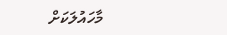މާހައުލަކަށް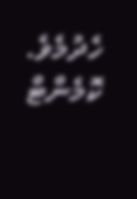ހެދުމެވެ.
ކޮމެންޓް